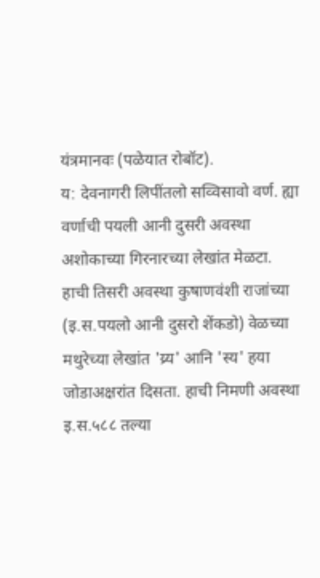यंत्रमानवः (पळेयात रोबॉट).
य: देवनागरी लिपींतलो सव्विसावो वर्ण. ह्या वर्णाची पयली आनी दुसरी अवस्था अशोकाच्या गिरनारच्या लेखांत मेळटा. हाची तिसरी अवस्था कुषाणवंशी राजांच्या (इ.स.पयलो आनी दुसरो शेंकडो) वेळच्या मथुरेच्या लेखांत 'य्र्य' आनि 'स्य' हया जोडाअक्षरांत दिसता. हाची निमणी अवस्था इ.स.५८८ तल्या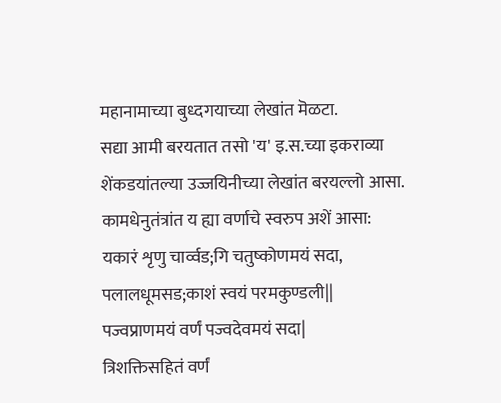महानामाच्या बुध्दगयाच्या लेखांत मॆळटा.
सद्या आमी बरयतात तसो 'य' इ.स.च्या इकराव्या शेंकडयांतल्या उज्जयिनीच्या लेखांत बरयल्लो आसा.
कामधेनुतंत्रांत य ह्या वर्णाचे स्वरुप अशें आसा:
यकारं शृणु चार्व्वड;गि चतुष्कोणमयं सदा,
पलालधूमसड;काशं स्वयं परमकुण्डली||
पज्वप्राणमयं वर्णं पज्वदेवमयं सदा|
त्रिशक्तिसहितं वर्णं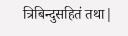त्रिबिन्दुसहितं तथा|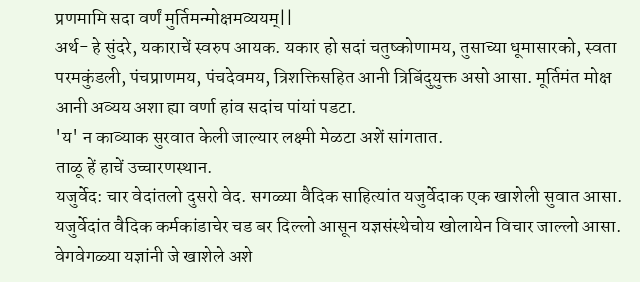प्रणमामि सदा वर्णं मुर्तिमन्मोक्षमव्ययम्||
अर्थ- हे सुंदरे, यकाराचें स्वरुप आयक. यकार हो सदां चतुष्कोणामय, तुसाच्या धूमासारको, स्वता परमकुंडली, पंचप्राणमय, पंचदेवमय, त्रिशक्तिसहित आनी त्रिबिंदुयुक्त असो आसा. मूर्तिमंत मोक्ष आनी अव्यय अशा ह्या वर्णा हांव सदांच पांयां पडटा.
'य' न काव्याक सुरवात केली जाल्यार लक्ष्मी मेळटा अशें सांगतात.
ताळू हें हाचें उच्चारणस्थान.
यजुर्वेद: चार वेदांतलो दुसरो वेद. सगळ्या वैदिक साहित्यांत यजुर्वेदाक एक खाशेली सुवात आसा. यजुर्वेदांत वैदिक कर्मकांडाचेर चड बर दिल्लो आसून यज्ञसंस्थेचोय खोलायेन विचार जाल्लो आसा. वेगवेगळ्या यज्ञांनी जे खाशेले अशे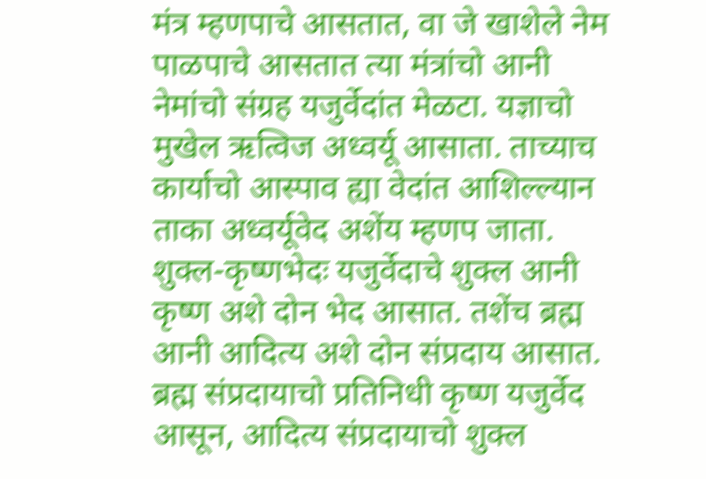मंत्र म्हणपाचे आसतात, वा जे खाशेले नेम पाळपाचे आसतात त्या मंत्रांचो आनी नेमांचो संग्रह यजुर्वेदांत मेळटा. यज्ञाचो मुखेल ऋत्विज अध्वर्यू आसाता. ताच्याच कार्याचो आस्पाव ह्या वेदांत आशिल्ल्यान ताका अध्वर्यूवेद अशेंय म्हणप जाता. शुक्ल-कृष्णभेदः यजुर्वेदाचे शुक्ल आनी कृष्ण अशे दोन भेद आसात. तशेंच ब्रह्म आनी आदित्य अशे दोन संप्रदाय आसात. ब्रह्म संप्रदायाचो प्रतिनिधी कृष्ण यजुर्वेद आसून, आदित्य संप्रदायाचो शुक्ल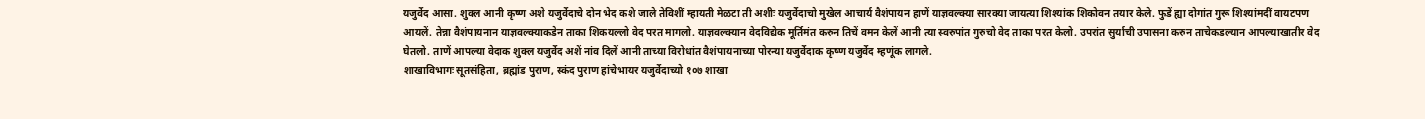यजुर्वेद आसा. शुक्ल आनी कृष्ण अशे यजुर्वेदाचे दोन भेद कशे जाले तेविशीं म्हायती मेळटा ती अशीः यजुर्वेदाचो मुखेल आचार्य वैशंपायन हाणें याज्ञवल्क्या सारक्या जायत्या शिश्यांक शिकोवन तयार केले. फुडें ह्या दोगांत गुरू शिश्यांमदीं वायटपण आयलें. तेन्ना वैशंपायनान याज्ञवल्क्याकडेन ताका शिकयल्लो वेद परत मागलो. याज्ञवल्क्यान वेदविद्येक मूर्तिमंत करुन तिचें वमन केलें आनी त्या स्वरुपांत गुरुचो वेद ताका परत केलो. उपरांत सुर्याची उपासना करुन ताचेकडल्यान आपल्याखातीर वेद घेतलो. ताणें आपल्या वेदाक शुक्ल यजुर्वेद अशें नांव दिलें आनी ताच्या विरोधांत वैशंपायनाच्या पोरन्या यजुर्वेदाक कृष्ण यजुर्वेद म्हणूंक लागले.
शाखाविभागः सूतसंहिता, ब्रह्मांड पुराण, स्कंद पुराण हांचेभायर यजुर्वेदाच्यो १०७ शाखा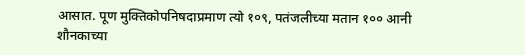आसात. पूण मुक्तिकोपनिषदाप्रमाण त्यो १०९, पतंजलीच्या मतान १०० आनी शौनकाच्या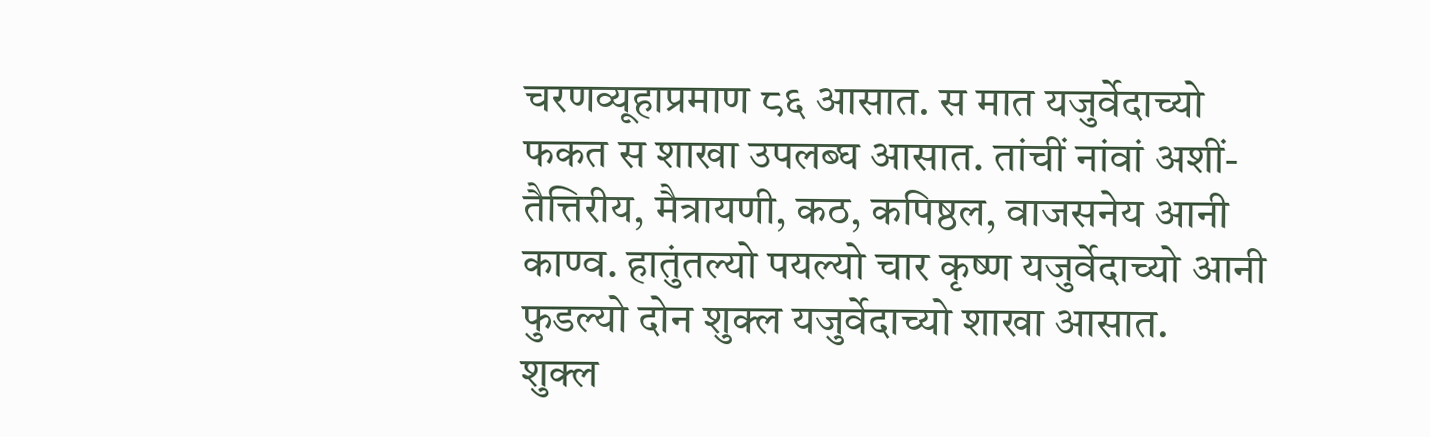चरणव्यूहाप्रमाण ८६ आसात. स मात यजुर्वेदाच्यो फकत स शाखा उपलब्घ आसात. तांचीं नांवां अशीं- तैत्तिरीय, मैत्रायणी, कठ, कपिष्ठल, वाजसनेय आनी काण्व. हातुंतल्यो पयल्यो चार कृष्ण यजुर्वेदाच्यो आनी फुडल्यो दोन शुक्ल यजुर्वेदाच्यो शाखा आसात.
शुक्ल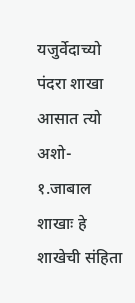यजुर्वेदाच्यो पंदरा शाखा आसात त्यो अशो- १.जाबाल शाखाः हे शाखेची संहिता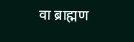वा ब्राह्मण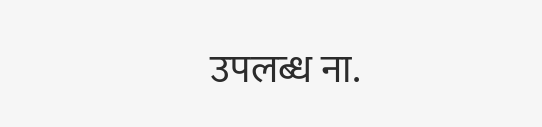उपलब्ध ना.